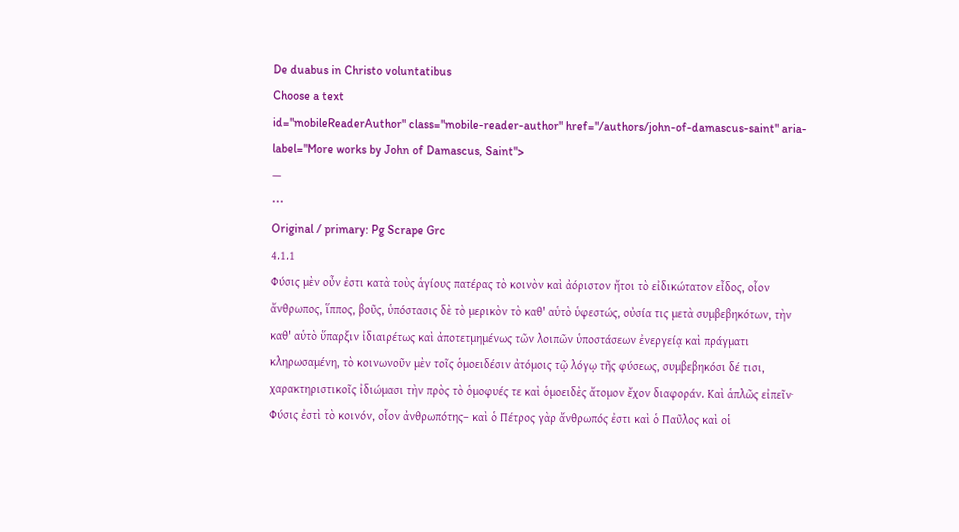De duabus in Christo voluntatibus
Choose a text
id="mobileReaderAuthor" class="mobile-reader-author" href="/authors/john-of-damascus-saint" aria-label="More works by John of Damascus, Saint">
—
⋯
Original / primary: Pg Scrape Grc
4.1.1
Φύσις μὲν οὖν ἐστι κατὰ τοὺς ἁγίους πατέρας τὸ κοινὸν καὶ ἀόριστον ἤτοι τὸ εἰδικώτατον εἶδος, οἷον ἄνθρωπος, ἵππος, βοῦς, ὑπόστασις δὲ τὸ μερικὸν τὸ καθ' αὑτὸ ὑφεστώς, οὐσία τις μετὰ συμβεβηκότων, τὴν καθ' αὑτὸ ὕπαρξιν ἰδιαιρέτως καὶ ἀποτετμημένως τῶν λοιπῶν ὑποστάσεων ἐνεργείᾳ καὶ πράγματι κληρωσαμένη, τὸ κοινωνοῦν μὲν τοῖς ὁμοειδέσιν ἀτόμοις τῷ λόγῳ τῆς φύσεως, συμβεβηκόσι δέ τισι, χαρακτηριστικοῖς ἰδιώμασι τὴν πρὸς τὸ ὁμοφυές τε καὶ ὁμοειδὲς ἄτομον ἔχον διαφοράν. Καὶ ἁπλῶς εἰπεῖν· Φύσις ἐστὶ τὸ κοινόν, οἷον ἀνθρωπότης– καὶ ὁ Πέτρος γὰρ ἄνθρωπός ἐστι καὶ ὁ Παῦλος καὶ οἱ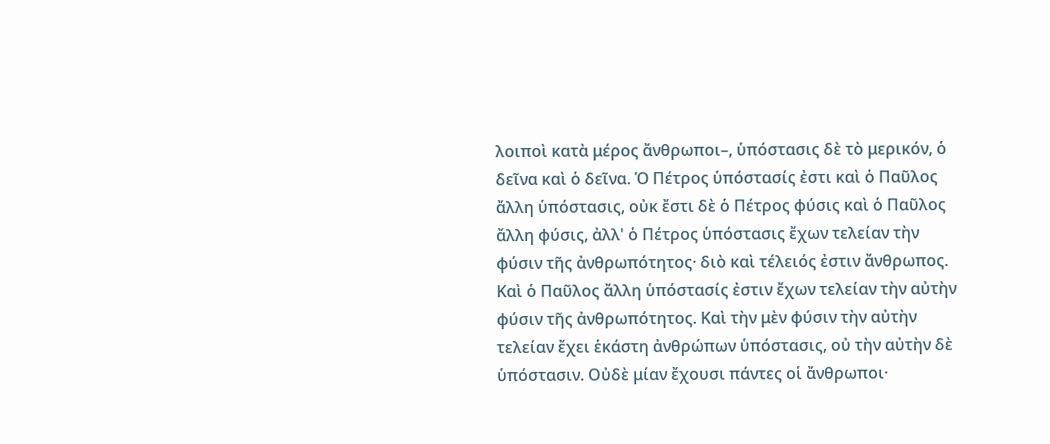λοιποὶ κατὰ μέρος ἄνθρωποι–, ὑπόστασις δὲ τὸ μερικόν, ὁ δεῖνα καὶ ὁ δεῖνα. Ὁ Πέτρος ὑπόστασίς ἐστι καὶ ὁ Παῦλος ἄλλη ὑπόστασις, οὐκ ἔστι δὲ ὁ Πέτρος φύσις καὶ ὁ Παῦλος ἄλλη φύσις, ἀλλ' ὁ Πέτρος ὑπόστασις ἔχων τελείαν τὴν φύσιν τῆς ἀνθρωπότητος· διὸ καὶ τέλειός ἐστιν ἄνθρωπος. Καὶ ὁ Παῦλος ἄλλη ὑπόστασίς ἐστιν ἔχων τελείαν τὴν αὐτὴν φύσιν τῆς ἀνθρωπότητος. Καὶ τὴν μὲν φύσιν τὴν αὐτὴν τελείαν ἔχει ἑκάστη ἀνθρώπων ὑπόστασις, οὐ τὴν αὐτὴν δὲ ὑπόστασιν. Οὐδὲ μίαν ἔχουσι πάντες οἱ ἄνθρωποι·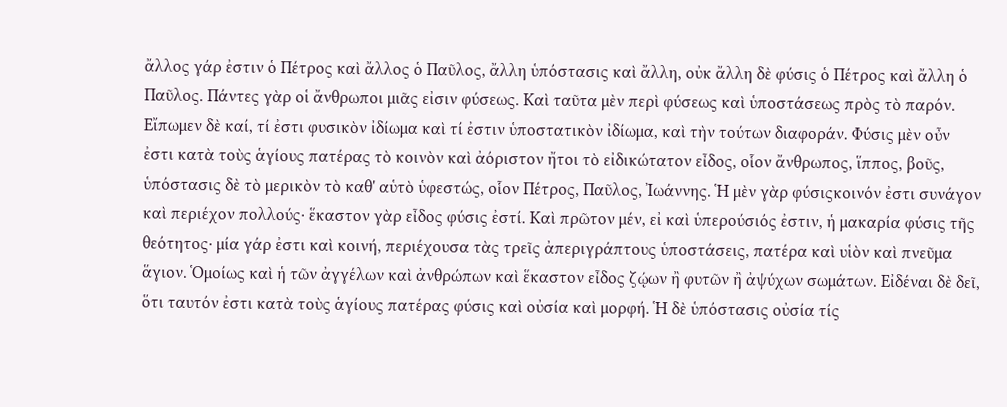ἄλλος γάρ ἐστιν ὁ Πέτρος καὶ ἄλλος ὁ Παῦλος, ἄλλη ὑπόστασις καὶ ἄλλη, οὐκ ἄλλη δὲ φύσις ὁ Πέτρος καὶ ἄλλη ὁ Παῦλος. Πάντες γὰρ οἱ ἄνθρωποι μιᾶς εἰσιν φύσεως. Καὶ ταῦτα μὲν περὶ φύσεως καὶ ὑποστάσεως πρὸς τὸ παρόν. Εἴπωμεν δὲ καί, τί ἐστι φυσικὸν ἰδίωμα καὶ τί ἐστιν ὑποστατικὸν ἰδίωμα, καὶ τὴν τούτων διαφοράν. Φύσις μὲν οὖν ἐστι κατὰ τοὺς ἁγίους πατέρας τὸ κοινὸν καὶ ἀόριστον ἤτοι τὸ εἰδικώτατον εἶδος, οἷον ἄνθρωπος, ἵππος, βοῦς, ὑπόστασις δὲ τὸ μερικὸν τὸ καθ' αὑτὸ ὑφεστώς, οἷον Πέτρος, Παῦλος, Ἰωάννης. Ἡ μὲν γὰρ φύσιςκοινόν ἐστι συνάγον καὶ περιέχον πολλούς· ἕκαστον γὰρ εἶδος φύσις ἐστί. Καὶ πρῶτον μέν, εἰ καὶ ὑπερούσιός ἐστιν, ἡ μακαρία φύσις τῆς θεότητος· μία γάρ ἐστι καὶ κοινή, περιέχουσα τὰς τρεῖς ἀπεριγράπτους ὑποστάσεις, πατέρα καὶ υἱὸν καὶ πνεῦμα ἅγιον. Ὁμοίως καὶ ἡ τῶν ἀγγέλων καὶ ἀνθρώπων καὶ ἕκαστον εἶδος ζῴων ἢ φυτῶν ἢ ἀψύχων σωμάτων. Εἰδέναι δὲ δεῖ, ὅτι ταυτόν ἐστι κατὰ τοὺς ἁγίους πατέρας φύσις καὶ οὐσία καὶ μορφή. Ἡ δὲ ὑπόστασις οὐσία τίς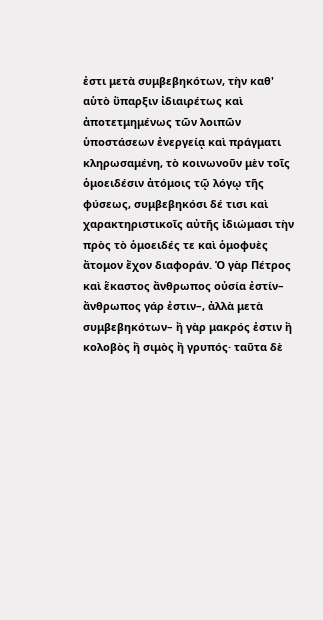ἐστι μετὰ συμβεβηκότων, τὴν καθ' αὑτὸ ὕπαρξιν ἰδιαιρέτως καὶ ἀποτετμημένως τῶν λοιπῶν ὑποστάσεων ἐνεργείᾳ καὶ πράγματι κληρωσαμένη, τὸ κοινωνοῦν μὲν τοῖς ὁμοειδέσιν ἀτόμοις τῷ λόγῳ τῆς φύσεως, συμβεβηκόσι δέ τισι καὶ χαρακτηριστικοῖς αὐτῆς ἰδιώμασι τὴν πρὸς τὸ ὁμοειδές τε καὶ ὁμοφυὲς ἄτομον ἔχον διαφοράν. Ὁ γὰρ Πέτρος καὶ ἕκαστος ἄνθρωπος οὐσία ἐστίν– ἄνθρωπος γάρ ἐστιν–, ἀλλὰ μετὰ συμβεβηκότων– ἢ γὰρ μακρός ἐστιν ἢ κολοβὸς ἢ σιμὸς ἢ γρυπός· ταῦτα δὲ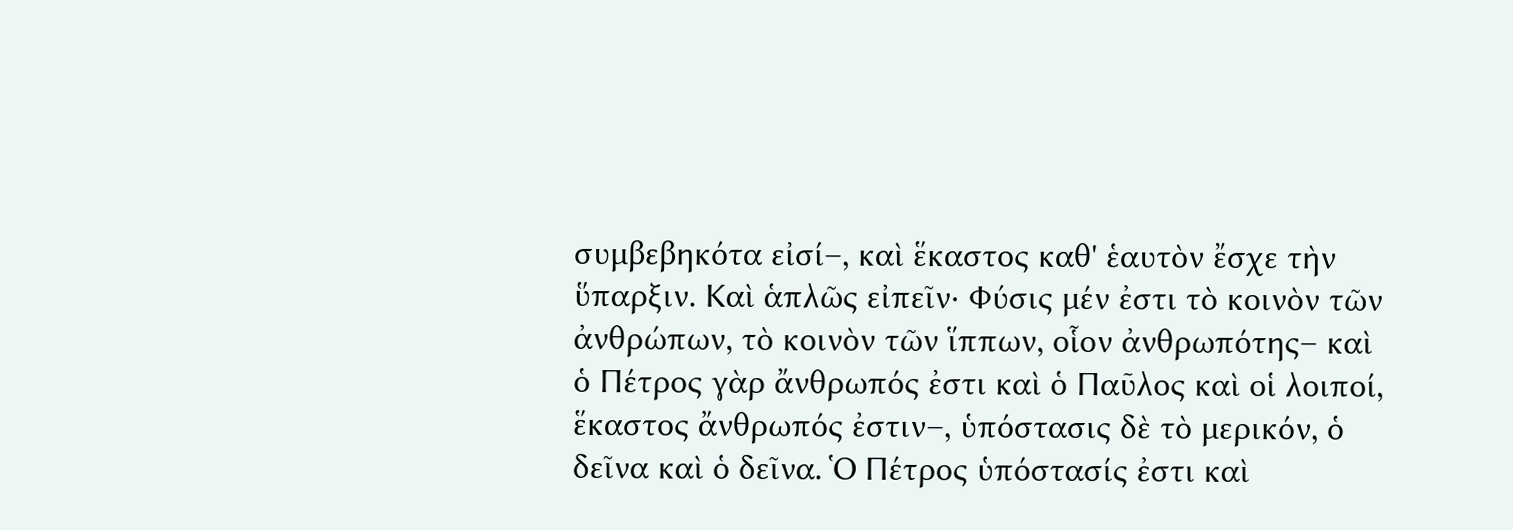συμβεβηκότα εἰσί–, καὶ ἕκαστος καθ' ἑαυτὸν ἔσχε τὴν ὕπαρξιν. Καὶ ἁπλῶς εἰπεῖν· Φύσις μέν ἐστι τὸ κοινὸν τῶν ἀνθρώπων, τὸ κοινὸν τῶν ἵππων, οἷον ἀνθρωπότης– καὶ ὁ Πέτρος γὰρ ἄνθρωπός ἐστι καὶ ὁ Παῦλος καὶ οἱ λοιποί, ἕκαστος ἄνθρωπός ἐστιν–, ὑπόστασις δὲ τὸ μερικόν, ὁ δεῖνα καὶ ὁ δεῖνα. Ὁ Πέτρος ὑπόστασίς ἐστι καὶ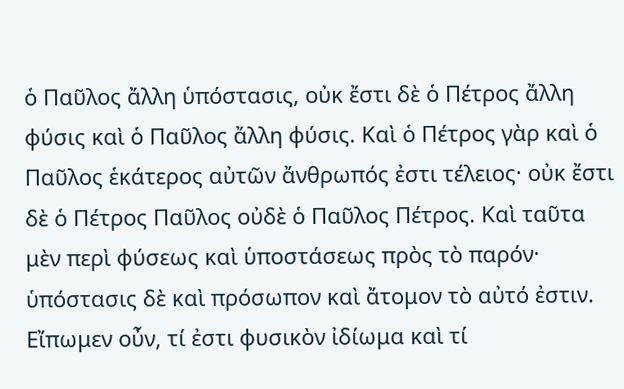ὁ Παῦλος ἄλλη ὑπόστασις, οὐκ ἔστι δὲ ὁ Πέτρος ἄλλη φύσις καὶ ὁ Παῦλος ἄλλη φύσις. Καὶ ὁ Πέτρος γὰρ καὶ ὁ Παῦλος ἑκάτερος αὐτῶν ἄνθρωπός ἐστι τέλειος· οὐκ ἔστι δὲ ὁ Πέτρος Παῦλος οὐδὲ ὁ Παῦλος Πέτρος. Καὶ ταῦτα μὲν περὶ φύσεως καὶ ὑποστάσεως πρὸς τὸ παρόν· ὑπόστασις δὲ καὶ πρόσωπον καὶ ἄτομον τὸ αὐτό ἐστιν. Εἴπωμεν οὖν, τί ἐστι φυσικὸν ἰδίωμα καὶ τί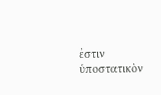ἐστιν ὑποστατικὸν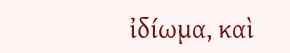ἰδίωμα, καὶ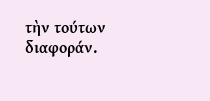τὴν τούτων διαφοράν.